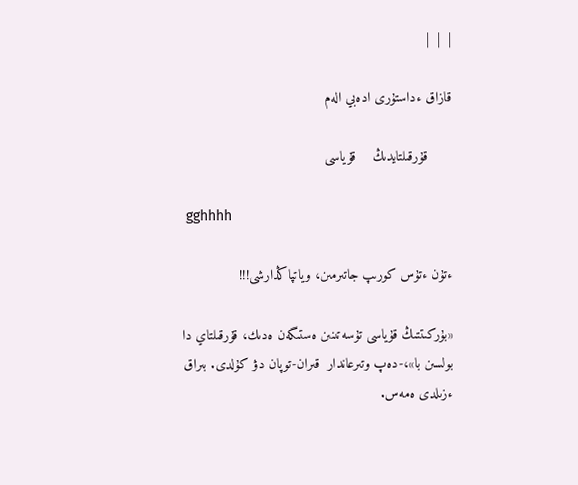|  |  |

قازاق ءداستۇرى ادەبي الەم

      قۇرقىلتايدىڭ    قۇياسى

 gghhhh

ءتۇن ءتۇس كورىپ جاتىرمىن، وياتپاڭدارشى!!!

«بۇركىتتىڭ قۇياسى تۇسەتىنىن ەستىگەن ەدىك، قۇرقىلتاي دا بولسىن با»،-دەپ وتىرعاندار  قىران-توپان دۋ كۇلدى. بىراق ءزىلدى ەمەس.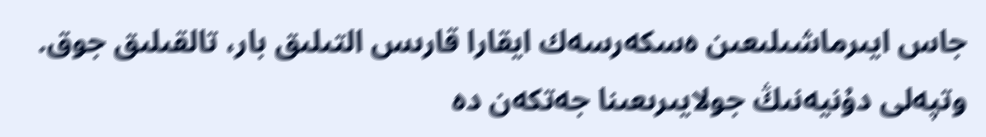جاس ايىرماشىلىعىن ەسكەرسەك ايقارا قارىس التىلىق بار، تالقىلىق جوق. وتپەلى دۇنيەنىڭ جولايىرىعىنا جەتكەن دە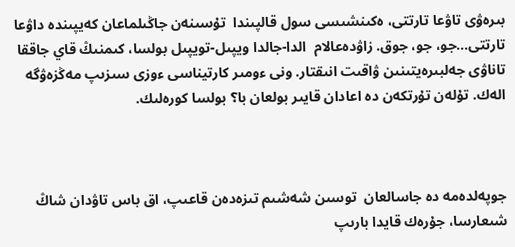بىرەۋى تاۋعا تارتتى، ەكىنشىسى سول قالپىندا  تۇسىنەن جاڭىلماعان كەيپىندە داۋعا تارتتى…جو، جو، جوق. زاۋدەعالام  الدا-جالدا ويپىل-تويپىل بولسا، كىمنىڭ قاي جاققا تاناۋى جەلبىرەيتىنىن ۋاقىت انىقتار. ونى ءومىر كارتيناسى ءوزى سىزىپ مەڭزەۋگە الەك. تۇلەن تۇرتكەن دە اعادان قايىر بولعان با؟ بولسا كورەلىك.



جوپەلدەمە دە جاسالعان  توسىن شەشىم تىزەدەن قاعىپ، اق باس تاۋدان شاڭ شىعارسا، جۇرەك قايدا بارىپ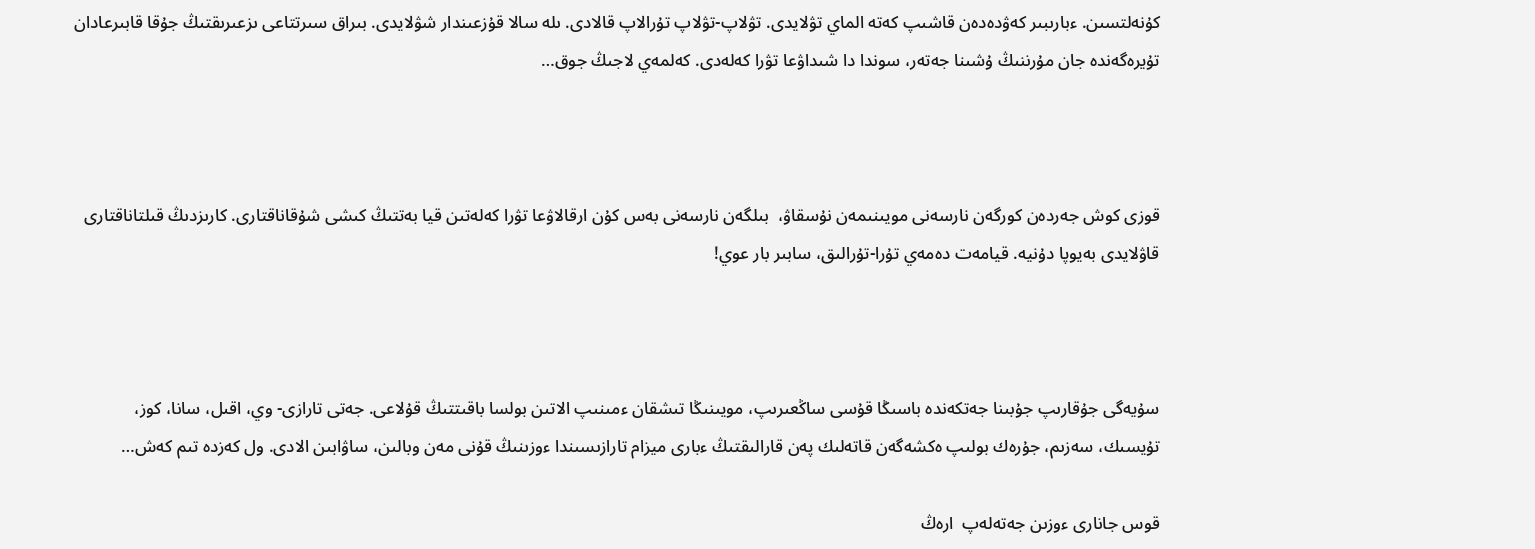كۇنەلتسىن. ءبارىبىر كەۋدەدەن قاشىپ كەتە الماي تۋلايدى. تۋلاپ-تۋلاپ تۇرالاپ قالادى. ىلە سالا قۇزعىندار شۋلايدى. بىراق سىرتتاعى ىزعىرىقتىڭ جۇقا قابىرعادان تۇيرەگەندە جان مۇرننىڭ ۇشىنا جەتەر، سوندا دا شىداۋعا تۋرا كەلەدى. كەلمەي لاجىڭ جوق…



قوزى كوش جەردەن كورگەن نارسەنى مويىنىمەن نۇسقاۋ،  بىلگەن نارسەنى بەس كۇن ارقالاۋعا تۋرا كەلەتىن قيا بەتتىڭ كىشى شۇقاناقتارى. كارىزدىڭ قىلتاناقتارى قاۋلايدى بەيوپا دۇنيە. قيامەت دەمەي تۇرا-تۇرالىق، سابىر بار عوي!



سۇيەگى جۇقارىپ جۇبىنا جەتكەندە باسىڭا قۇسى ساڭعىرىپ، مويىنىڭا تىشقان ءمىنىپ الاتىن بولسا باقىتتىڭ قۇلاعى. جەتى تارازى- وي، اقىل، سانا، كوز، تۇيسىك، سەزىم، جۇرەك بولىپ ەكشەگەن قاتەلىك پەن قارالىقتىڭ ءبارى ميزام تارازىسىندا ءوزىنىڭ قۇنى مەن وبالىن، ساۋابىن الادى. ول كەزدە تىم كەش…

قوس جانارى ءوزىن جەتەلەپ  ارەڭ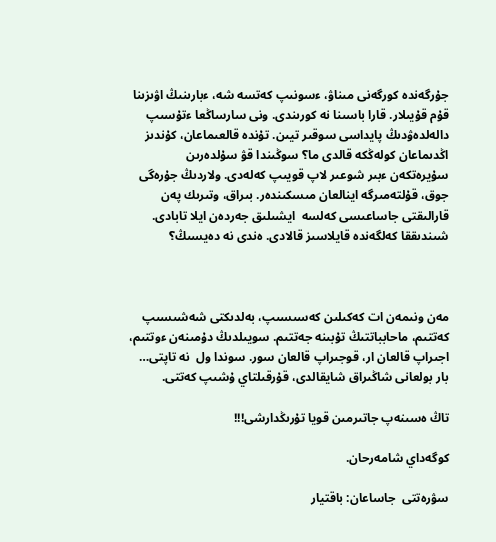جۇرگەندە كورگەنى مىناۋ، ءسونىپ كەتسە شە، ءبارىنىڭ اۋىزىنا قۇم قۇيىلار. قارا باسىنا نە كورىندى. ونى سارساڭعا ءتۇسىپ دالەلدەۋدىڭ پايداسى سوقىر تيىن. تۇندە قالعىماعان، كۇندىز اڭدىماعان كولەڭكە قالدى ما؟ سوڭىندا قۋ سۇلدەرىن سۇيرەتكەن ءبىر شوعىر لاپ قويىپ كەلەدى. ولاردىڭ جۇرەگى جوق، قۇلتەمىرگە اينالعان مىسكىندەر. بىراق، وتىرىك پەن قارالىقتى جاساعىسى كەلسە  ايشىلىق جەردەن ايلا تابادى. شىندىققا كەلگەندە قايلاسىز قالادى. ەندى نە دەيسىڭ؟



مەن ونىمەن ات كەكىلىن كەسىسىپ، بەلدىكتى شەشىسىپ كەتتىم، ماحابباتتىڭ تۇبىنە جەتتىم. سويىلدىڭ دۇمىنەن ءوتتىم، اجىراپ قالعان ار، قوجىراپ قالعان سور. سوندا ول  نە تاپتى… بار بولعانى شاڭىراق شايقالدى، قۇرقىلتاي ۇشىپ كەتتى.

تاڭ ەسىنەپ جاتىرمىن قويا تۇرىڭدارشى!!!

كوگەداي شامەرحان.

سۋرەتتى  جاساعان: باقتيار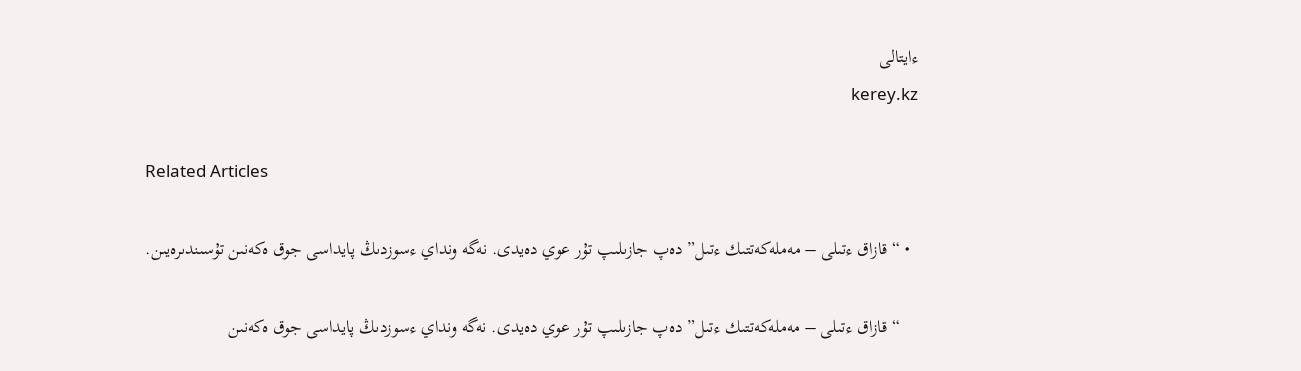ءايتالى                                                                                                                                                                                         kerey.kz

Related Articles

  • “قازاق ءتىلى – مەملەكەتتىك ءتىل” دەپ جازىلىپ تۇر عوي دەيدى. نەگە ونداي ءسوزدىڭ پايداسى جوق ەكەنىن تۇسىندىرەيىن.

    “قازاق ءتىلى – مەملەكەتتىك ءتىل” دەپ جازىلىپ تۇر عوي دەيدى. نەگە ونداي ءسوزدىڭ پايداسى جوق ەكەنىن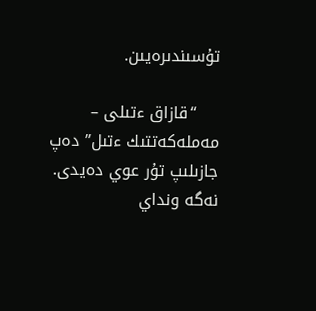تۇسىندىرەيىن.

    “قازاق ءتىلى – مەملەكەتتىك ءتىل” دەپ جازىلىپ تۇر عوي دەيدى. نەگە ونداي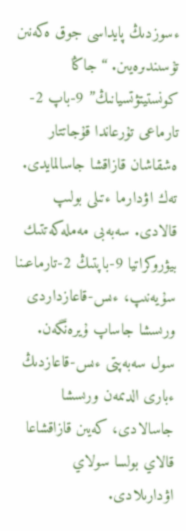ءسوزدىڭ پايداسى جوق ەكەنىن تۇسىندىرەيىن. “جاڭا كونستيتۋتسيانىڭ” 9-باپ 2-تارماعى تۇرعاندا قۇجاتتار ەشقاشان قازاقشا جاسالمايدى. تەك اۋدارما ءتىلى بولىپ قالادى. سەبەبى مەملەكەتتىك بيۋروكراتيا 9-باپتىڭ 2-تارماعىنا سۇيەنىپ، ءىس-قاعازداردى ورىسشا جاساپ ۇيرەنگەن. سول سەبەپتى ءىس-قاعازدىڭ ءبارى الدىمەن ورىسشا جاسالادى، كەيىن قازاقشاعا قالاي بولسا سولاي اۋدارىلادى.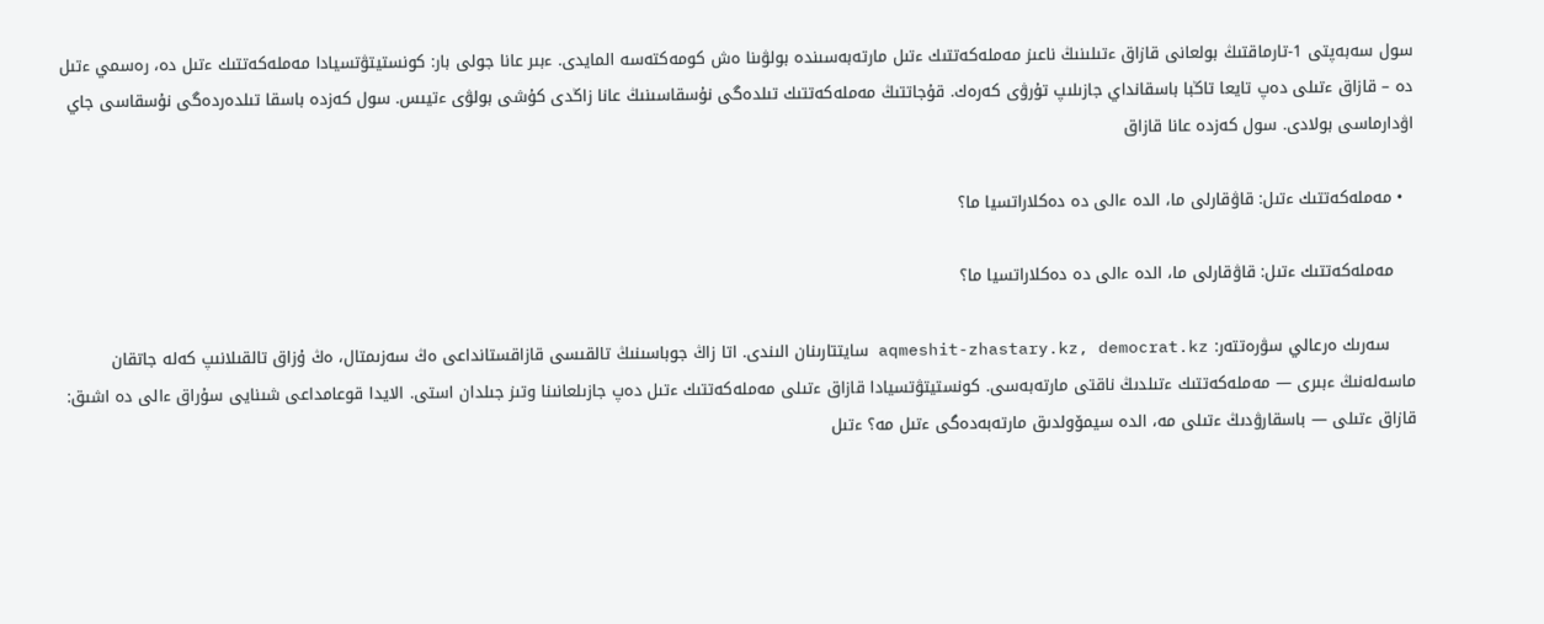سول سەبەپتى 1-تارماقتىڭ بولعانى قازاق ءتىلىنىڭ ناعىز مەملەكەتتىك ءتىل مارتەبەسىندە بولۋىنا ەش كومەكتەسە المايدى. ءبىر عانا جولى بار: كونستيتۋتسيادا مەملەكەتتىك ءتىل دە، رەسمي ءتىل دە – قازاق ءتىلى دەپ تايعا تاڭبا باسقانداي جازىلىپ تۇرۋى كەرەك. قۇجاتتىڭ مەملەكەتتىك تىلدەگى نۇسقاسىنىڭ عانا زاڭدى كۇشى بولۋى ءتيىس. سول كەزدە باسقا تىلدەردەگى نۇسقاسى جاي اۋدارماسى بولادى. سول كەزدە عانا قازاق

  • مەملەكەتتىك ءتىل: قاۋقارلى ما، الدە ءالى دە دەكلاراتسيا ما؟

    مەملەكەتتىك ءتىل: قاۋقارلى ما، الدە ءالى دە دەكلاراتسيا ما؟

     سەرىك ەرعالي سۋرەتتەر: aqmeshit-zhastary.kz, democrat.kz سايتتارىنان الىندى. اتا زاڭ جوباسىنىڭ تالقىسى قازاقستانداعى ەڭ سەزىمتال، ەڭ ۇزاق تالقىلانىپ كەلە جاتقان ماسەلەنىڭ ءبىرى — مەملەكەتتىك ءتىلدىڭ ناقتى مارتەبەسى. كونستيتۋتسيادا قازاق ءتىلى مەملەكەتتىك ءتىل دەپ جازىلعانىنا وتىز جىلدان استى. الايدا قوعامداعى شىنايى سۇراق ءالى دە اشىق: قازاق ءتىلى — باسقارۋدىڭ ءتىلى مە، الدە سيمۆولدىق مارتەبەدەگى ءتىل مە؟ ءتىل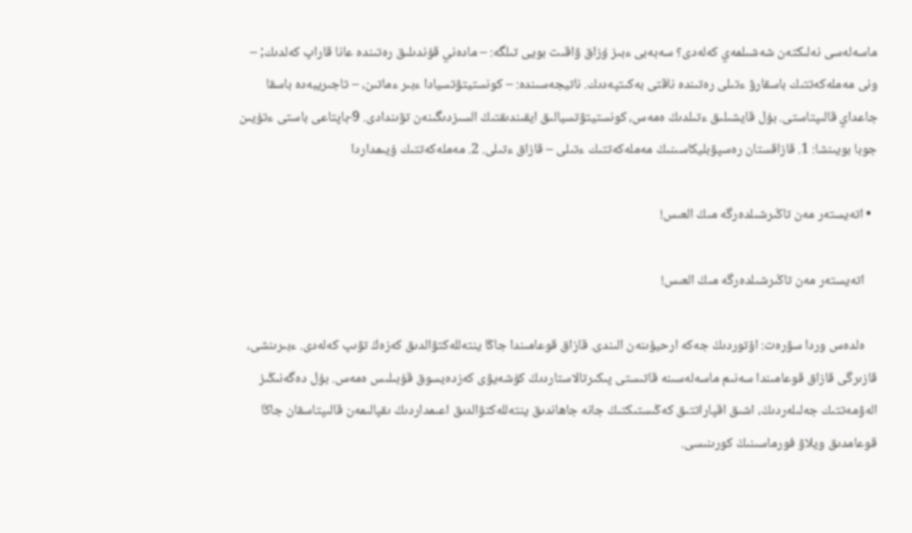ماسەلەسى نەلىكتەن شەشىلمەي كەلەدى؟ سەبەبى ءبىز ۇزاق ۋاقىت بويى تىلگە: – مادەني قۇندىلىق رەتىندە عانا قاراپ كەلدىك; – ونى مەملەكەتتىك باسقارۋ ءتىلى رەتىندە ناقتى بەكىتپەدىك. ناتيجەسىندە: – كونستيتۋتسيادا ءبىر ءماتىن، – تاجىريبەدە باسقا جاعداي قالىپتاستى. بۇل قايشىلىق ءتىلدىڭ ەمەس، كونستيتۋتسيالىق ايقىندىقتىڭ السىزدىگىنەن تۋىندادى. 9-باپتاعى باستى ءتۇيىن جوبا بويىنشا: 1. قازاقستان رەسپۋبليكاسىنىڭ مەملەكەتتىك ءتىلى – قازاق ءتىلى. 2. مەملەكەتتىك ۇيىمداردا

  • اتەيستەر مەن تاڭىرشىلدەرگە مىڭ العىس!

    اتەيستەر مەن تاڭىرشىلدەرگە مىڭ العىس!

    ەلدەس وردا سۋرەت: اۆتوردىڭ جەكە ارحيۆىنەن الىندى. قازاق قوعامىندا جاڭا ينتەللەكتۋالدىق كەزەڭ تۋىپ كەلەدى. ءبىرىنشى، قازىرگى قازاق قوعامىندا سەنىم ماسەلەسىنە قاتىستى پىكىرتالاستاردىڭ كۇشەيۋى كەزدەيسوق قۇبىلىس ەمەس. بۇل دەگەنىڭىز الەۋمەتتىك جەلىلەردىڭ، اشىق اقپاراتتىق كەڭىستىكتىڭ جانە جاھاندىق ينتەللەكتۋالدىق اعىمداردىڭ ىقپالىمەن قالىپتاسقان جاڭا قوعامدىق ويلاۋ فورماسىنىڭ كورىنىسى.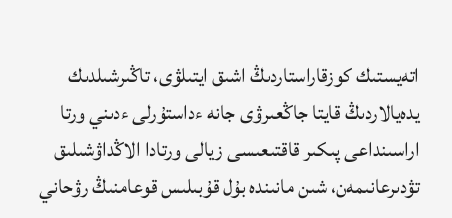اتەيستىك كوزقاراستاردىڭ اشىق ايتىلۋى، تاڭىرشىلدىك يدەيالاردىڭ قايتا جاڭعىرۋى جانە ءداستۇرلى ءدىني ورتا اراسىنداعى پىكىر قاقتىعىسى زيالى ورتادا الاڭداۋشىلىق تۋدىرعانىمەن، شىن مانىندە بۇل قۇبىلىس قوعامنىڭ رۋحاني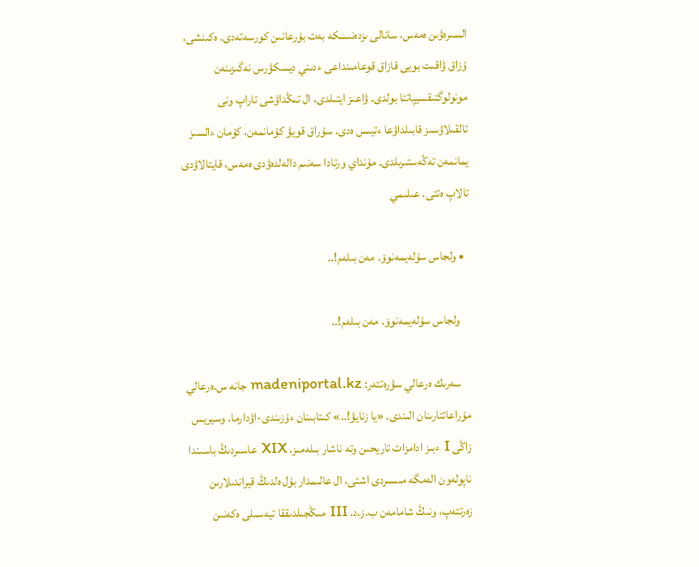السىرەۋىن ەمەس، سانالى ىزدەنىسكە بەت بۇرعانىن كورسەتەدى. ەكىنشى، ۇزاق ۋاقىت بويى قازاق قوعامىنداعى ءدىني ديسكۋرس نەگىزىنەن مونولوگتىقسيپاتتا بولدى. ۋاعىز ايتىلدى، ال تىڭداۋشى تاراپ ونى تالقىلاۋسىز قابىلداۋعا ءتيىس ەدى. سۇراق قويۋ كۇمانمەن، كۇمان ءالسىز يمانمەن تەڭەستىرىلدى. مۇنداي ورتادا سەنىم دالەلدەۋدى ەمەس، قايتالاۋدى تالاپ ەتتى. عىلىمي

  • ولجاس سۇلەيمەنوۆ. مەن بىلەم!..

    ولجاس سۇلەيمەنوۆ. مەن بىلەم!..

    سەرىك ەرعالي سۋرەتتەر: madeniportal.kz جانە س.ەرعالي مۇراعاتتارىنان الىندى. «يا زنايۋ!..» كىتابىنان ءۇزىندى-اۋدارما. وسيريس زاڭى I ءبىز ادامزات تاريحىن وتە ناشار بىلەمىز. XIX عاسىردىڭ باسىندا ناپولەون الەمگە مىسىردى اشتى، ال عالىمدار بۇل ەلدىڭ قيراندىلارىن زەرتتەپ، ونىڭ شامامەن ب.ز.د. III مىڭجىلدىققا تيەسىلى ەكەنىن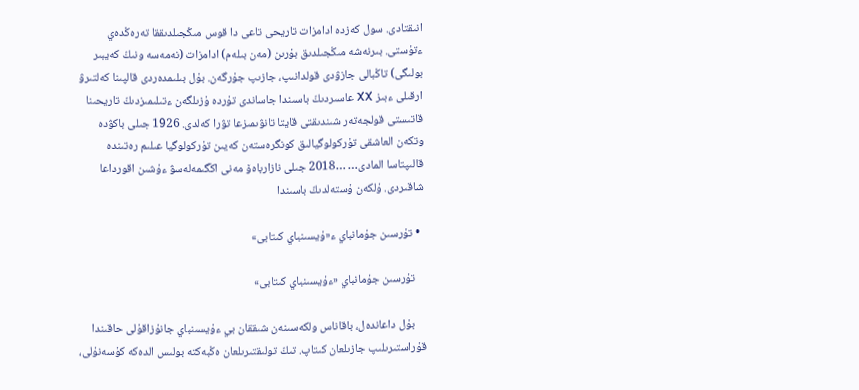انىقتادى. سول كەزدە ادامزات تاريحى تاعى دا قوس مىڭجىلدىققا تەرەڭدەي ءتۇستى. بىرنەشە مىڭجىلدىق بۇرىن (مەن بىلەم) ادامزات (نەمەسە ونىڭ كەيبىر بولىگى) تاڭبالى جازۋدى قولدانىپ، جازىپ جۇرگەن. بۇل بىلىمدەردى قالپىنا كەلتىرۋ ارقىلى ءبىز XX عاسىردىڭ باسىندا جاساندى تۇردە ۇزىلگەن ءتىلىمىزدىڭ تاريحىنا قاتىستى قولجەتەر شىندىقتى قايتا تانۋىمىزعا تۋرا كەلدى. 1926 جىلى باكۋدە وتكەن العاشقى تۇركولوگيالىق كونگرەستەن كەيىن تۇركولوگيا عىلىم رەتىندە قالىپتاسا المادى… …2018 جىلى نازارباەۆ مەنى اڭگىمەلەسۋ ءۇشىن اقورداعا شاقىردى. ۇلكەن ۇستەلدىڭ باسىندا

  • تۇرسىن جۇمانباي ء«ۇيسىنباي كىتابى»

    تۇرسىن جۇمانباي «ءۇيسىنباي كىتابى»

    بۇل داعاندەل، باقاناس ولكەسىنەن شىققان بي ءۇيسىنباي جانۇزاقۇلى حاقىندا قۇراستىرىلىپ جازىلعان كىتاپ. تىڭ تولىقتىرىلعان ەڭبەكتە بولىس الدەكە كۇسەنۇلى،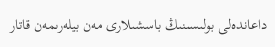داعاندەلى بولىسىنىڭ باسشىلارى مەن بيلەرىمەن قاتار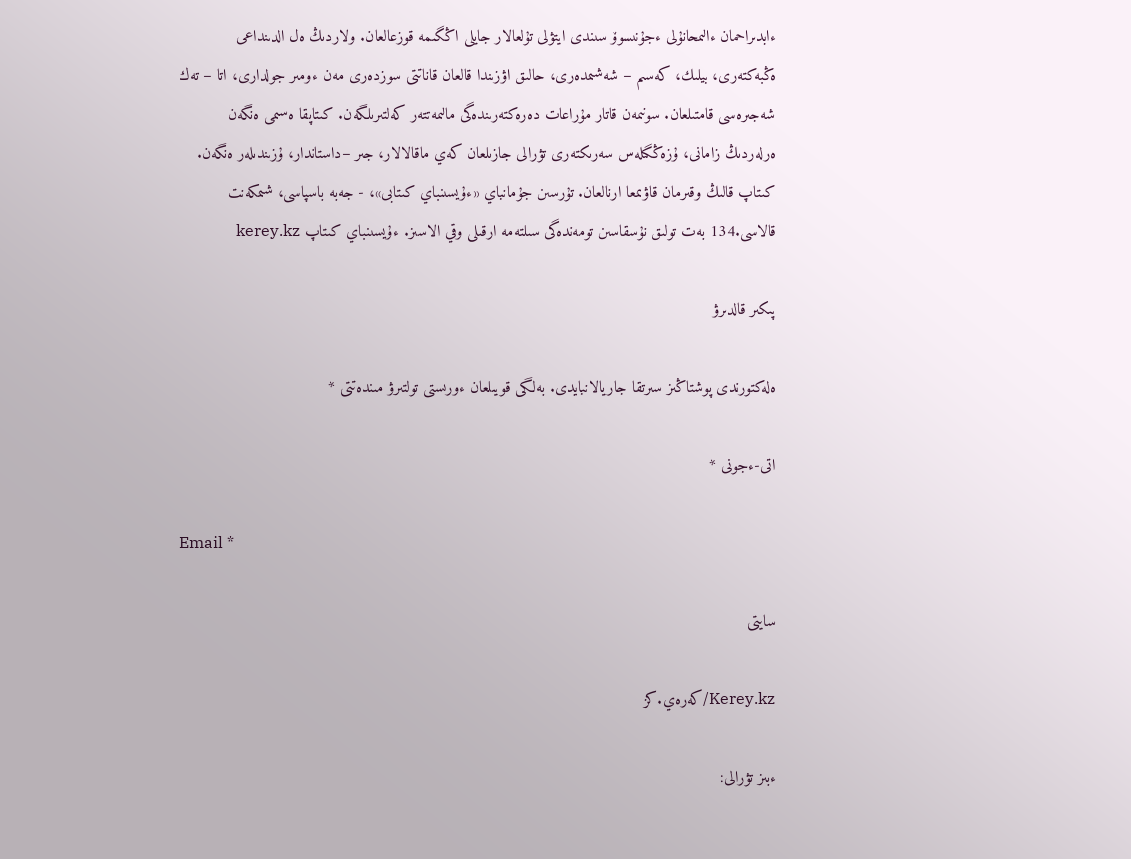ءابدىراحمان ءالىمحانۇلى ءجۇنىسوۆ سىندى ايتۋلى تۇلعالار جايلى اڭگىمە قوزعالعان. ولاردىڭ ەل الدىنداعى ەڭبەكتەرى، بيلىك، كەسىم – شەشىمدەرى، حالىق اۋزىندا قالعان قاناتتى سوزدەرى مەن ءومىر جولدارى، اتا – تەك شەجىرەسى قامتىلعان. سونىمەن قاتار مۇراعات دەرەكتەرىندەگى مالىمەتتەر كەلتىرىلگەن. كىتاپقا ەسىمى ەنگەن ەرلەردىڭ زامانى، ۇزەڭگىلەس سەرىكتەرى تۋرالى جازىلعان كەي ماقالالار، جىر –داستاندار، ۇزىندىلەر ەنگەن. كىتاپ قالىڭ وقىرمان قاۋىمعا ارنالعان. تۇرسىن جۇمانباي «ءۇيسىنباي كىتابى»، - جەبە باسپاسى، شىمكەنت قالاسى.134 بەت تولىق نۇسقاسىن تومەندەگى سىلتەمە ارقىلى وقي الاسىز. ءۇيسىنباي كىتاپ kerey.kz

پىكىر قالدىرۋ

ەلەكتورندى پوشتاڭىز سىرتقا جاريالانبايدى. بەلگى قويىلعان ءورىستى تولتىرۋ مىندەتتى *

اتى-ءجونى *

Email *

سايتى

Kerey.kz/كەرەي.كز

ءبىز تۋرالى: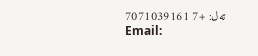تەل: +7 7071039161
Email: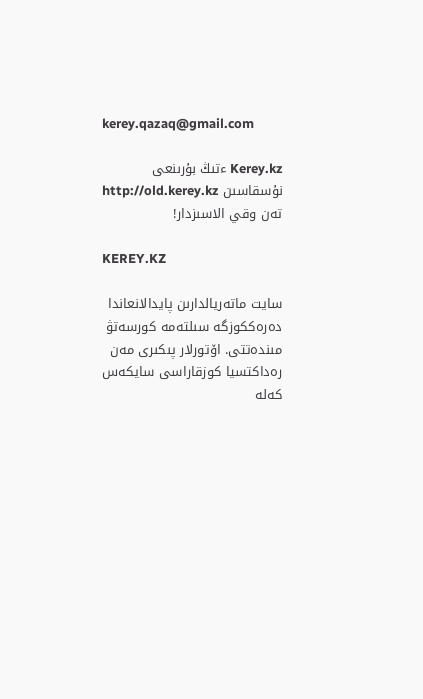kerey.qazaq@gmail.com

Kerey.kz ءتىڭ بۇرىنعى نۇسقاسىن http://old.kerey.kz تەن وقي الاسىزدار!

KEREY.KZ

سايت ماتەريالدارىن پايدالانعاندا دەرەككوزگە سىلتەمە كورسەتۋ مىندەتتى. اۆتورلار پىكىرى مەن رەداكتسيا كوزقاراسى سايكەس كەلە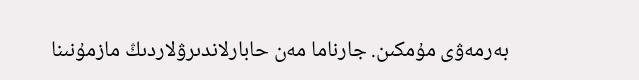بەرمەۋى مۇمكىن. جارناما مەن حابارلاندىرۋلاردىڭ مازمۇنىنا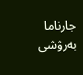جارناما بەرۋشى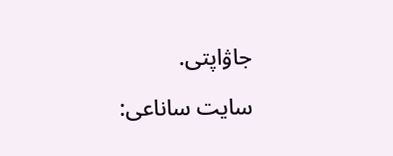جاۋاپتى.

سايت ساناعى: